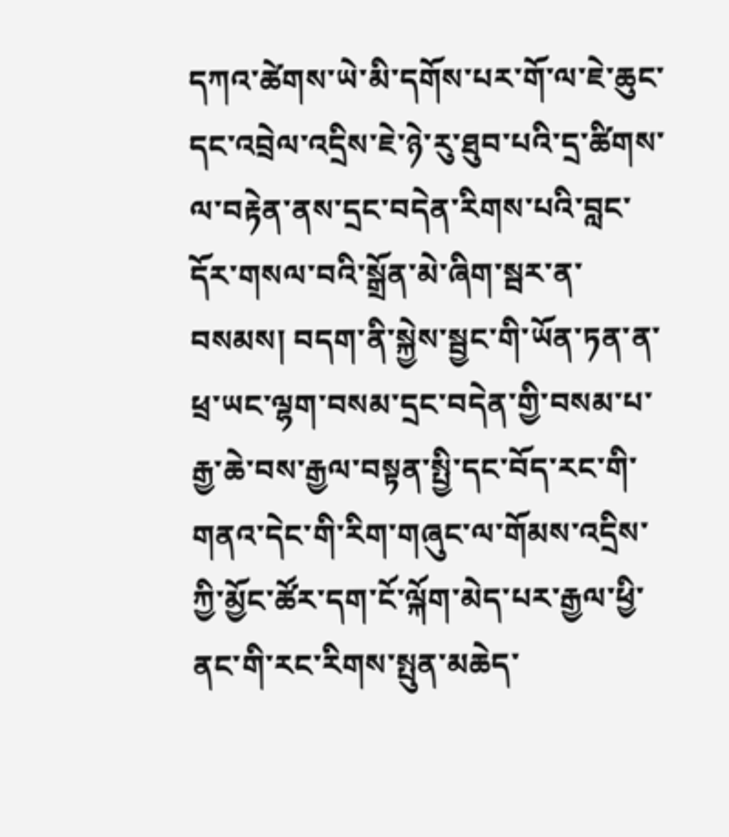དཀའ་ཚེགས་ཡེ་མི་དགོས་པར་གོ་ལ་ཇེ་ཆུང་དང་འབྲེལ་འདྲིས་ཇེ་ཉེ་རུ་ཐུབ་པའི་དྲ་ཚིགས་ལ་བརྟེན་ནས་དྲང་བདེན་རིགས་པའི་བླང་དོར་གསལ་བའི་སྒྲོན་མེ་ཞིག་སྦར་ན་བསམས། བདག་ནི་སྐྱེས་སྦྱང་གི་ཡོན་ཏན་ན་ཕྲ་ཡང་ལྷག་བསམ་དྲང་བདེན་གྱི་བསམ་པ་རྒྱ་ཆེ་བས་རྒྱལ་བསྟན་སྤྱི་དང་བོད་རང་གི་གནའ་དེང་གི་རིག་གཞུང་ལ་གོམས་འདྲིས་ཀྱི་མྱོང་ཚོར་དག་ངོ་ལྐོག་མེད་པར་རྒྱལ་ཕྱི་ནང་གི་རང་རིགས་སྤུན་མཆེད་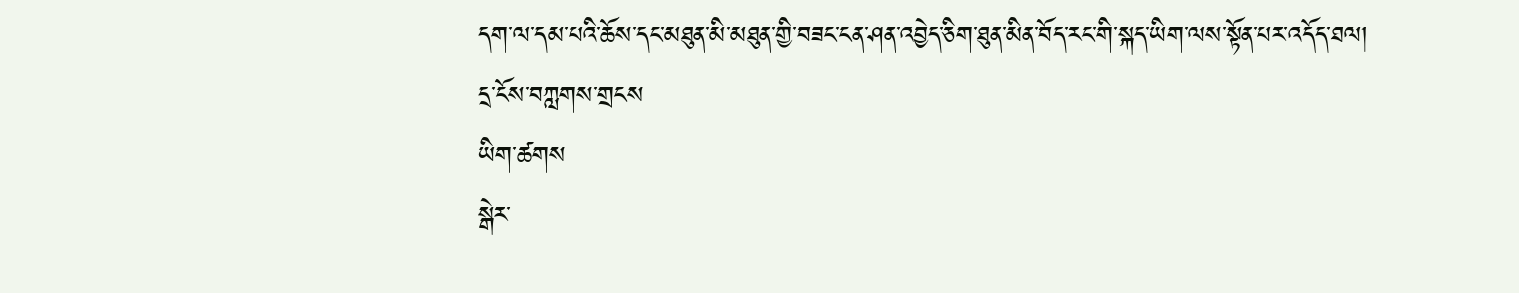དག་ལ་དམ་པའི་ཆོས་དང་མཐུན་མི་མཐུན་གྱི་བཟང་ངན་ཤན་འབྱེད་ཅིག་ཐུན་མིན་བོད་རང་གི་སྐད་ཡིག་ལས་སྟོན་པར་འདོད་ཐལ།
དྲ་ངོས་བཀླགས་གྲངས
ཡིག་ཚགས
སྒེར་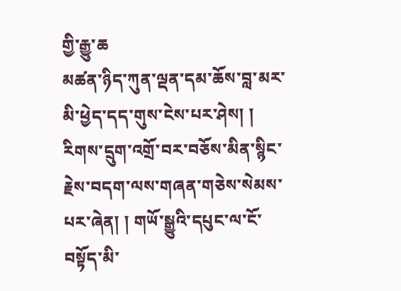གྱི་རྒྱུ་ཆ
མཚན་ཉིད་ཀུན་ལྡན་དམ་ཆོས་བླ་མར་མི་ཕྱེད་དད་གུས་ངེས་པར་ཤེས། ། རིགས་དྲུག་འགྲོ་བར་བཅོས་མིན་སྙིང་རྗེས་བདག་ལས་གཞན་གཅེས་སེམས་པར་ཞེན། ། གཡོ་སྒྱུའི་དཔུང་ལ་ངོ་བསྟོད་མི་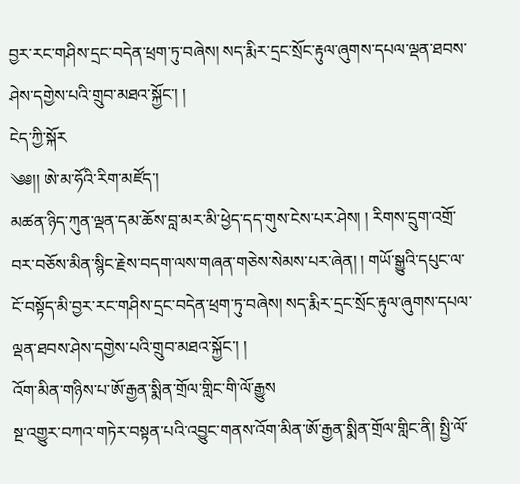བྱར་རང་གཤིས་དྲང་བདེན་ཕྲག་ཏུ་བཞེས། སད་རྨིར་དྲང་སྲོང་རྟུལ་ཞུགས་དཔལ་ལྡན་ཐབས་ཤེས་དགྱེས་པའི་གྲུབ་མཐའ་སྐྱོང་། །
ངེད་ཀྱི་སྐོར
༄༅།། ཨེ་མ་ཧོའི་རིག་མཛོད་།
མཚན་ཉིད་ཀུན་ལྡན་དམ་ཆོས་བླ་མར་མི་ཕྱེད་དད་གུས་ངེས་པར་ཤེས། ། རིགས་དྲུག་འགྲོ་བར་བཅོས་མིན་སྙིང་རྗེས་བདག་ལས་གཞན་གཅེས་སེམས་པར་ཞེན། ། གཡོ་སྒྱུའི་དཔུང་ལ་ངོ་བསྟོད་མི་བྱར་རང་གཤིས་དྲང་བདེན་ཕྲག་ཏུ་བཞེས། སད་རྨིར་དྲང་སྲོང་རྟུལ་ཞུགས་དཔལ་ལྡན་ཐབས་ཤེས་དགྱེས་པའི་གྲུབ་མཐའ་སྐྱོང་། །
འོག་མིན་གཉིས་པ་ཨོ་རྒྱན་སྨིན་གྲོལ་གླིང་གི་ལོ་རྒྱུས
སྔ་འགྱུར་བཀའ་གཏེར་བསྟན་པའི་འབྱུང་གནས་འོག་མིན་ཨོ་རྒྱན་སྨིན་གྲོལ་གླིང་ནི། སྤྱི་ལོ་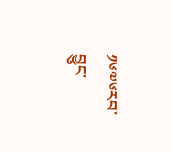༡༦༧༦རབ་བྱུང་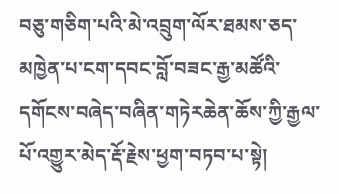བཅུ་གཅིག་པའི་མེ་འབྲུག་ལོར་ཐམས་ཅད་མཁྱེན་པ་ངག་དབང་བློ་བཟང་རྒྱ་མཚོའི་དགོངས་བཞེད་བཞིན་གཏེརཆེན་ཆོས་ཀྱི་རྒྱལ་པོ་འགྱུར་མེད་རྡོ་རྗེས་ཕྱག་བཏབ་པ་སྟེ།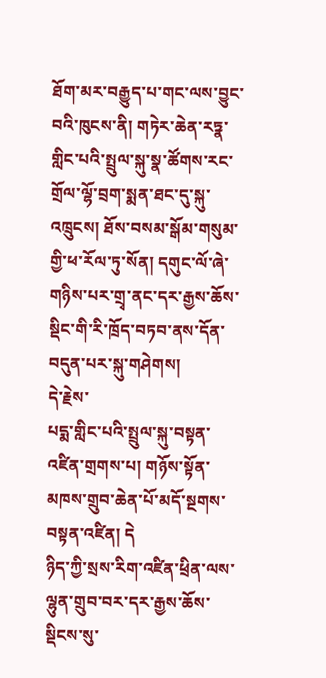ཐོག་མར་བརྒྱུད་པ་གང་ལས་བྱུང་བའི་ཁུངས་ནི། གཏེར་ཆེན་རཏྣ་གླིང་པའི་སྤྲུལ་སྐུ་སྣ་ཚོགས་རང་གྲོལ་ལྷོ་བྲག་སྨན་ཐང་དུ་སྐུ་འཁྲུངས། ཐོས་བསམ་སྒོམ་གསུམ་གྱི་ཕ་རོལ་ཏུ་སོན། དགུང་ལོ་ཞེ་གཉིས་པར་གྲྭ་ནང་དར་རྒྱས་ཆོས་སྡིང་གི་རི་ཁྲོད་བཏབ་ནས་དོན་བདུན་པར་སྐུ་གཤེགས།
དེ་རྗེས་
པདྨ་གླིང་པའི་སྤྲུལ་སྐུ་བསྟན་འཛིན་གྲགས་པ། གཉོས་སྟོན་མཁས་གྲུབ་ཆེན་པོ་མདོ་སྔགས་བསྟན་འཛིན། དེ
ཉིད་ཀྱི་སྲས་རིག་འཛིན་ཕྲིན་ལས་ལྷུན་གྲུབ་བར་དར་རྒྱས་ཆོས་སྡིངས་སུ་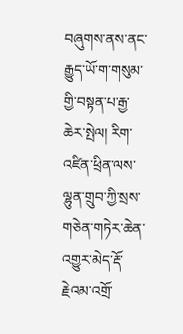བཞུགས་ནས་ནང་རྒྱུད་ཡོ་ག་གསུམ་གྱི་བསྟན་པ་རྒྱ་ཆེར་སྤེལ། རིག་འཛིན་ཕྲིན་ལས་ལྷུན་གྲུབ་ཀྱི་སྲས་གཅེན་གཏེར་ཆེན་འགྱུར་མེད་རྡོ་རྗེའམ་འགྲོ་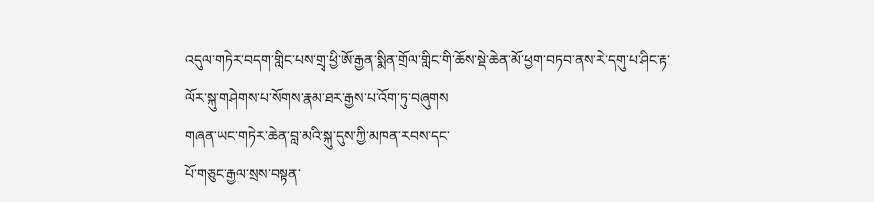འདུལ་གཏེར་བདག་གླིང་པས་གྲྭ་ཕྱི་ཨོ་རྒྱན་སྨིན་གྲོལ་གླིང་གི་ཆོས་སྡེ་ཆེན་མོ་ཕྱག་བཏབ་ནས་རེ་དགུ་པ་ཤིང་རྟ་ལོར་སྐུ་གཤེགས་པ་སོགས་རྣམ་ཐར་རྒྱས་པ་འོག་ཏུ་བཞུགས
གཞན་ཡང་གཏེར་ཆེན་བླ་མའི་སྐུ་དུས་ཀྱི་མཁན་རབས་དང་
པོ་གཅུང་རྒྱལ་སྲས་བསྟན་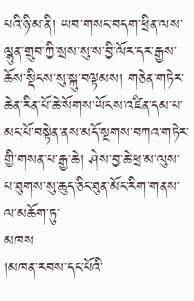པའི་ཉི་མ་ནི། ཡབ་གསང་བདག་ཕྲིན་ལས་ལྷུན་གྲུབ་ཀྱི་སྲས་སུ་ས་བྱི་ལོར་དར་རྒྱས་ཆོས་སྡིངས་སུ་སྐུ་བལྟམས། གཅེན་གཏེར་ཆེན་རིན་པོ་ཆེ་སོགས་ཡོངས་འཛིན་དམ་པ་མང་པོ་བསྟེན་ནས་མདོ་སྔགས་བཀའ་གཏེར་གྱི་གསན་པ་རྒྱ་ཆེ། ཤེས་བྱ་ཆེ་ཕྲ་མ་ལུས་པ་ཐུགས་སུ་ཆུད་ཅིང་ཐུན་མོང་རིག་གནས་ལ་མཆོག་ཏུ་
མཁས
།མཁན་རབས་དང་པོའི་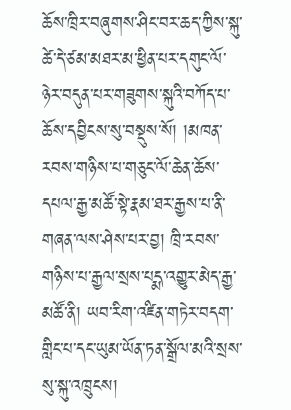ཆོས་ཁྲིར་བཞུགས་ཤིང་བར་ཆད་ཀྱིས་སྐུ་ཚེ་དེ་ཙམ་མཐར་མ་ཕྱིན་པར་དགུང་ལོ་
ཉེར་བདུན་པར་གཟུགས་སྐུའི་བཀོད་པ་ཆོས་དབྱིངས་སུ་བསྡུས་སོ། །མཁན་རབས་གཉིས་པ་གཅུང་ལོ་ཆེན་ཆོས་དཔལ་རྒྱ་མཚོ་སྟེ་རྣམ་ཐར་རྒྱས་པ་ནི་གཞན་ལས་ཤེས་པར་བྱ། ཁྲི་རབས་གཉིས་པ་རྒྱལ་སྲས་པདྨ་འགྱུར་མེད་རྒྱ་མཚོ་ནི། ཡབ་རིག་འཛིན་གཏེར་བདག་གླིང་པ་དང་ཡུམ་ཡོན་ཏན་སྒྲོལ་མའི་སྲས་སུ་སྐུ་འཁྲུངས།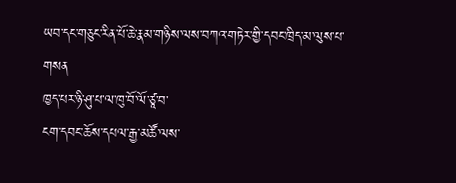ཡབ་དང་གཅུང་རིན་པོ་ཆེ་རྣམ་གཉིས་ལས་བཀའ་གཏེར་གྱི་དབང་ཁྲིད་མ་ལུས་པ་གསན
ཁྱད་པར་ཉི་ཤུ་པ་ལ་ཁུ་བོ་ལོ་ཙཱ་བ་
ངག་དབང་ཆོས་དཔལ་རྒྱ་མཚོ་ལས་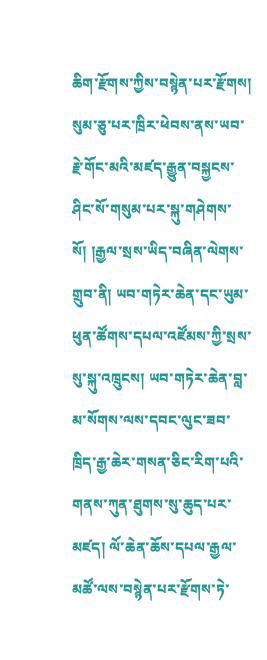ཆིག་རྫོགས་ཀྱིས་བསྙེན་པར་རྫོགས། སུམ་ཅུ་པར་ཁྲིར་ཕེབས་ནས་ཡབ་རྗེ་གོང་མའི་མཛད་རྒྱུན་བསྐྱངས་ཤིང་སོ་གསུམ་པར་སྐུ་གཤེགས་སོ། །རྒྱལ་སྲས་ཡིད་བཞིན་ལེགས་གྲུབ་ནི། ཡབ་གཏེར་ཆེན་དང་ཡུམ་ཕུན་ཚོགས་དཔལ་འཛོམས་ཀྱི་སྲས་སུ་སྐུ་འཁྲུངས། ཡབ་གཏེར་ཆེན་བླ་མ་སོགས་ལས་དབང་ལུང་ཟབ་ཁྲིད་རྒྱ་ཆེར་གསན་ཅིང་རིག་པའི་གནས་ཀུན་ཐུགས་སུ་ཆུད་པར་མཛད། ལོ་ཆེན་ཆོས་དཔལ་རྒྱལ་མཚོ་ལས་བསྙེན་པར་རྫོགས་ཏེ་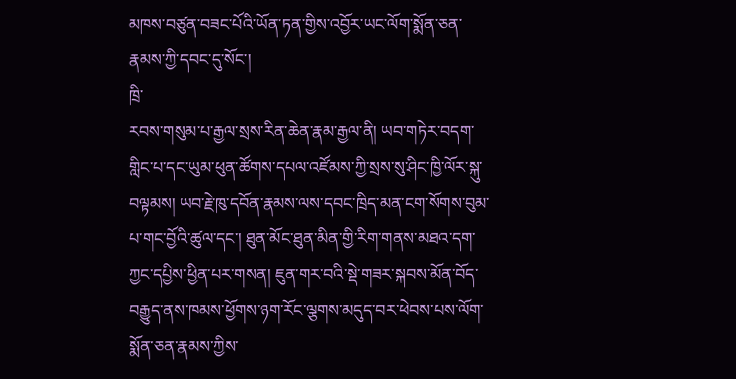མཁས་བཙུན་བཟང་པོའི་ཡོན་ཏན་གྱིས་འབྱོར་ཡང་ལོག་སྨོན་ཅན་རྣམས་ཀྱི་དབང་དུ་སོང་།
ཁྲི་
རབས་གསུམ་པ་རྒྱལ་སྲས་རིན་ཆེན་རྣམ་རྒྱལ་ནི། ཡབ་གཏེར་བདག་གླིང་པ་དང་ཡུམ་ཕུན་ཚོགས་དཔལ་འཛོམས་ཀྱི་སྲས་སུ་ཤིང་ཁྱི་ལོར་སྐུ་བལྟམས། ཡབ་རྗེ་ཁུ་དབོན་རྣམས་ལས་དབང་ཁྲིད་མན་ངག་སོགས་བུམ་པ་གང་བྱོའི་ཚུལ་དང་། ཐུན་མོང་ཐུན་མིན་གྱི་རིག་གནས་མཐའ་དག་ཀྱང་དཔྱིས་ཕྱིན་པར་གསན། ཇུན་གར་བའི་སྡེ་གཟར་སྐབས་མོན་བོད་བརྒྱུད་ནས་ཁམས་ཕྱོགས་ཉག་རོང་ལྕགས་མདུད་བར་ཕེབས་པས་ལོག་སྨོན་ཅན་རྣམས་ཀྱིས་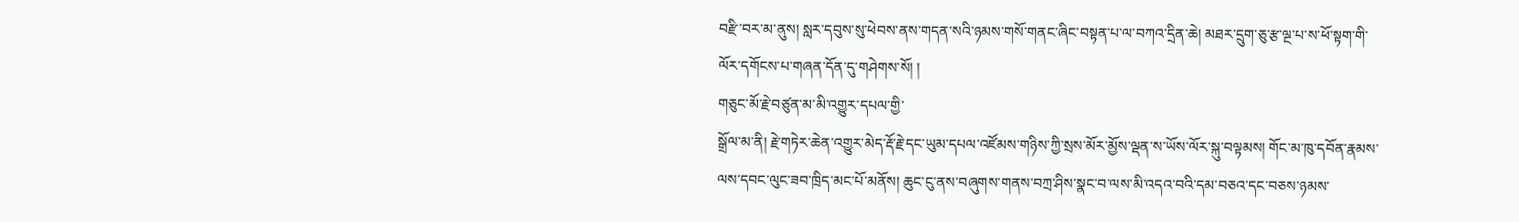བརྫི་བར་མ་ནུས། སླར་དབུས་སུ་ཕེབས་ནས་གདན་སའི་ཉམས་གསོ་གནང་ཞིང་བསྟན་པ་ལ་བཀའ་དྲིན་ཆེ། མཐར་དྲུག་ཅུ་རྩ་ལྔ་པ་ས་ཕོ་སྟག་གི་ལོར་དགོངས་པ་གཞན་དོན་དུ་གཤེགས་སོ། །
གཅུང་མོ་རྗེ་བཙུན་མ་མི་འགྱུར་དཔལ་གྱི་
སྒྲོལ་མ་ནི། རྗེ་གཏེར་ཆེན་འགྱུར་མེད་རྡོ་རྗེ་དང་ཡུམ་དཔལ་འཛོམས་གཉིས་ཀྱི་སྲས་མོར་མྱོས་ལྡན་ས་ཡོས་ལོར་སྐུ་བལྟམས། གོང་མ་ཁུ་དབོན་རྣམས་ལས་དབང་ལུང་ཟབ་ཁྲིད་མང་པོ་མནོས། ཆུང་ངུ་ནས་བཞུགས་གནས་བཀྲ་ཤིས་སྣང་བ་ལས་མི་འདའ་བའི་དམ་བཅའ་དང་བཅས་ཉམས་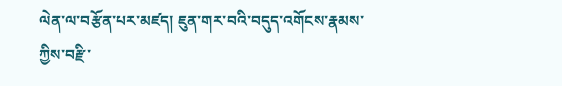ལེན་ལ་བརྩོན་པར་མཛད། ཇུན་གར་བའི་བདུད་འགོངས་རྣམས་ཀྱིས་བརྫི་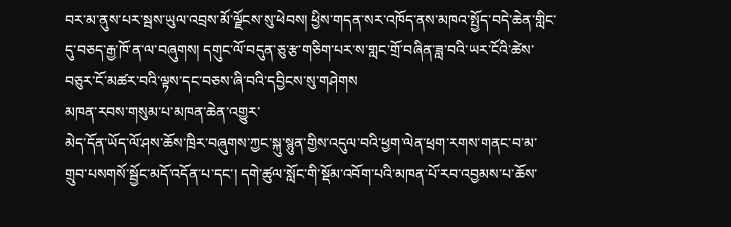བར་མ་ནུས་པར་སྦས་ཡུལ་འབྲས་མོ་ལྗོངས་སུ་ཕེབས། ཕྱིས་གདན་སར་འཁོད་ནས་མཁའ་སྤྱོད་བདེ་ཆེན་གླིང་དུ་བཅད་རྒྱ་ཁོ་ན་ལ་བཞུགས། དགུང་ལོ་བདུན་ཅུ་རྩ་གཅིག་པར་ས་གླང་གྲོ་བཞིན་ཟླ་བའི་ཡར་ངོའི་ཚེས་བཅུར་ངོ་མཚར་བའི་ལྟས་དང་བཅས་ཞི་བའི་དབྱིངས་སུ་གཤེགས
མཁན་རབས་གསུམ་པ་མཁན་ཆེན་འགྱུར་
མེད་དོན་ཡོད་ལོ་ཤས་ཆོས་ཁྲིར་བཞུགས་ཀྱང་སྐུ་སྙུན་གྱིས་འདུལ་བའི་ཕྱག་ལེན་ཕྲག་རགས་གནང་བ་མ་གྲུབ་པསགསོ་སྦྱོང་མདོ་འདོན་པ་དང་། དགེ་ཚུལ་སློང་གི་སྡོམ་འབོག་པའི་མཁན་པོ་རབ་འབྱམས་པ་ཆོས་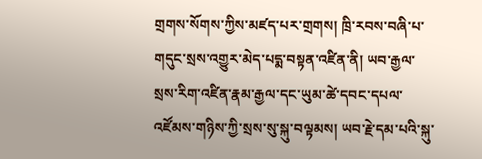གྲགས་སོགས་ཀྱིས་མཛད་པར་གྲགས། ཁྲི་རབས་བཞི་པ་གདུང་སྲས་འགྱུར་མེད་པདྨ་བསྟན་འཛིན་ནི། ཡབ་རྒྱལ་སྲས་རིག་འཛིན་རྣམ་རྒྱལ་དང་ཡུམ་ཚེ་དབང་དཔལ་འཛོམས་གཉིས་ཀྱི་སྲས་སུ་སྐུ་བལྟམས། ཡབ་རྗེ་དམ་པའི་སྐུ་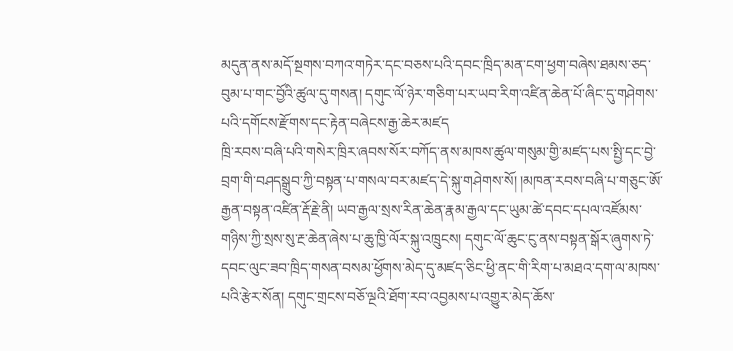མདུན་ནས་མདོ་སྔགས་བཀའ་གཏེར་དང་བཅས་པའི་དབང་ཁྲིད་མན་ངག་ཕྱག་བཞེས་ཐམས་ཅད་བུམ་པ་གང་བྱོའི་ཚུལ་དུ་གསན། དགུང་ལོ་ཉེར་གཅིག་པར་ཡབ་རིག་འཛིན་ཆེན་པོ་ཞིང་དུ་གཤེགས་པའི་དགོངས་རྫོགས་དང་རྟེན་བཞེངས་རྒྱ་ཆེར་མཛད
ཁྲི་རབས་བཞི་པའི་གསེར་ཁྲིར་ཞབས་སོར་བཀོད་ནས་མཁས་ཚུལ་གསུམ་གྱི་མཛད་པས་སྤྱི་དང་བྱེ་བྲག་གི་བཤདསྒྲུབ་ཀྱི་བསྟན་པ་གསལ་བར་མཛད་དེ་སྐུ་གཤེགས་སོ། །མཁན་རབས་བཞི་པ་གཅུང་ཨོ་རྒྱན་བསྟན་འཛིན་རྡོ་རྗེ་ནི། ཡབ་རྒྱལ་སྲས་རིན་ཆེན་རྣམ་རྒྱལ་དང་ཡུམ་ཚེ་དབང་དཔལ་འཛོམས་གཉིས་ཀྱི་སྲས་སུ་རྔ་ཆེན་ཞེས་པ་ཆུ་ཁྱི་ལོར་སྐུ་འཁྲུངས། དགུང་ལོ་ཆུང་ངུ་ནས་བསྟན་སྒོར་ཞུགས་ཏེ་དབང་ལུང་ཟབ་ཁྲིད་གསན་བསམ་ཕྱོགས་མེད་དུ་མཛད་ཅིང་ཕྱི་ནང་གི་རིག་པ་མཐའ་དག་ལ་མཁས་པའི་རྩེར་སོན། དགུང་གྲངས་བཅོ་ལྔའི་ཐོག་རབ་འབྱམས་པ་འགྱུར་མེད་ཆོས་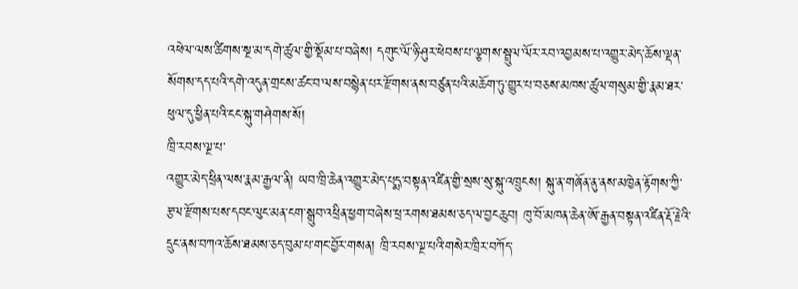འཕེལ་ལས་ཚིགས་སྔ་མ་དགེ་ཚུལ་གྱི་སྡོམ་པ་བཞེས། དགུང་ལོ་ཉི་ཤུར་ཕེབས་པ་ལྕགས་སྦྲུལ་ལོར་རབ་འབྱམས་པ་འགྱུར་མེད་ཆོས་ལྡན་སོགས་དད་པའི་དགེ་འདུན་གྲངས་ཚང་བ་ལས་བསྙེན་པར་རྫོགས་ནས་བཙུན་པའི་མཆོག་ཏུ་གྱུར་པ་བཅས་མཁས་ཚུལ་གསུམ་གྱི་རྣམ་ཐར་ཕུལ་དུ་ཕྱིན་པའི་ངང་སྐུ་གཤེགས་སོ།
ཁྲི་རབས་ལྔ་པ་
འགྱུར་མེད་ཕྲིན་ལས་རྣམ་རྒྱལ་ནི། ཡབ་ཁྲི་ཆེན་འགྱུར་མེད་པདྨ་བསྟན་འཛིན་གྱི་སྲས་སུ་སྐུ་འཁྲུངས། སྐུ་ན་གཞོན་ནུ་ནས་མཁྱེན་རྟོགས་ཀྱི་རྩལ་རྫོགས་པས་དབང་ལུང་མན་ངག་སྒྲུབ་འཕྲིན་ཕྱག་བཞེས་ཕྲ་རགས་ཐམས་ཅད་ལ་བྱངཆུབ། ཁུ་བོ་མཁན་ཆེན་ཨོ་རྒྱན་བསྟན་འཛིན་རྡོ་རྗེའི་དྲུང་ནས་བཀའ་ཆོས་ཐམས་ཅད་བུམ་པ་གང་བྱོར་གསན། ཁྲི་རབས་ལྔ་པའི་གསེར་ཁྲིར་བཀོད་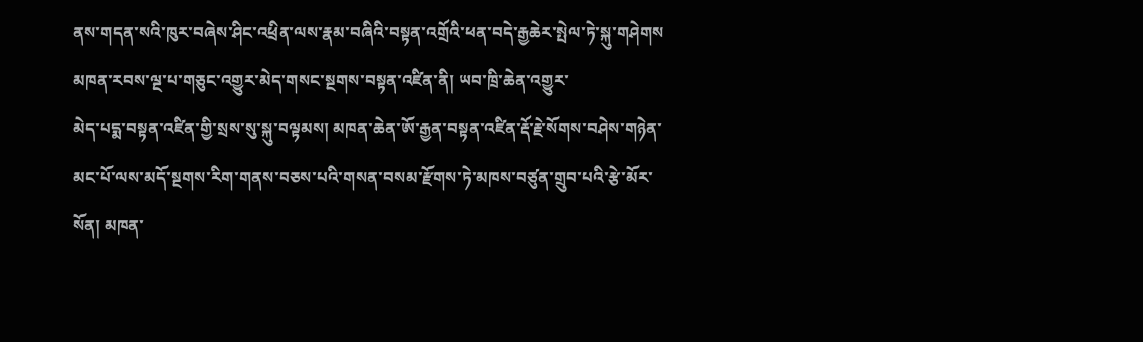ནས་གདན་སའི་ཁུར་བཞེས་ཤིང་འཕྲིན་ལས་རྣམ་བཞིའི་བསྟན་འགྲོའི་ཕན་བདེ་རྒྱཆེར་སྤེལ་ཏེ་སྐུ་གཤེགས
མཁན་རབས་ལྔ་པ་གཅུང་འགྱུར་མེད་གསང་སྔགས་བསྟན་འཛིན་ནི། ཡབ་ཁྲི་ཆེན་འགྱུར་
མེད་པདྨ་བསྟན་འཛིན་གྱི་སྲས་སུ་སྐུ་བལྟམས། མཁན་ཆེན་ཨོ་རྒྱན་བསྟན་འཛིན་རྡོ་རྗེ་སོགས་བཤེས་གཉེན་མང་པོ་ལས་མདོ་སྔགས་རིག་གནས་བཅས་པའི་གསན་བསམ་རྫོགས་ཏེ་མཁས་བཙུན་གྲུབ་པའི་རྩེ་མོར་སོན། མཁན་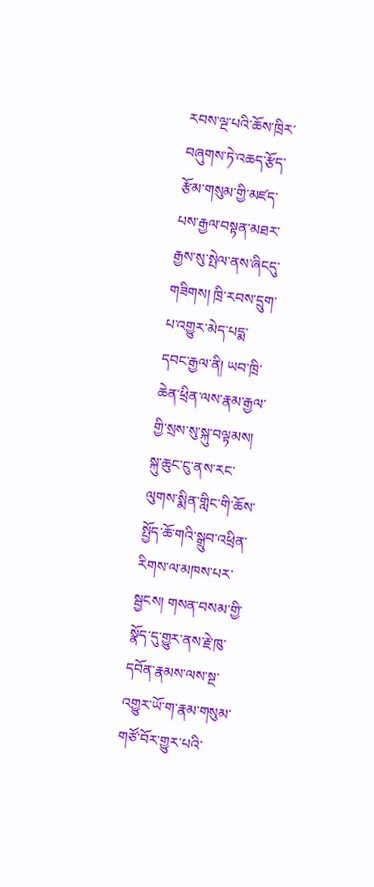རབས་ལྔ་པའི་ཆོས་ཁྲིར་བཞུགས་ཏེ་འཆད་རྩོད་རྩོམ་གསུམ་གྱི་མཛད་པས་རྒྱལ་བསྟན་མཐར་རྒྱས་སུ་སྤེལ་ནས་ཞིངདུ་གཟིགས། ཁྲི་རབས་དྲུག་པ་འགྱུར་མེད་པདྨ་དབང་རྒྱལ་ནི། ཡབ་ཁྲི་ཆེན་ཕྲིན་ལས་རྣམ་རྒྱལ་གྱི་སྲས་སུ་སྐུ་བལྟམས། སྐུ་ཆུང་ངུ་ནས་རང་ལུགས་སྨིན་གླིང་གི་ཆོས་སྤྱོད་ཆོ་གའི་སྒྲུབ་འཕྲིན་རིགས་ལ་མཁས་པར་སྦྱངས། གསན་བསམ་གྱི་སྣོད་དུ་གྱུར་ནས་རྗེ་ཁུ་དབོན་རྣམས་ལས་སྔ་འགྱུར་ཡོ་ག་རྣམ་གསུམ་གཙོ་བོར་གྱུར་པའི་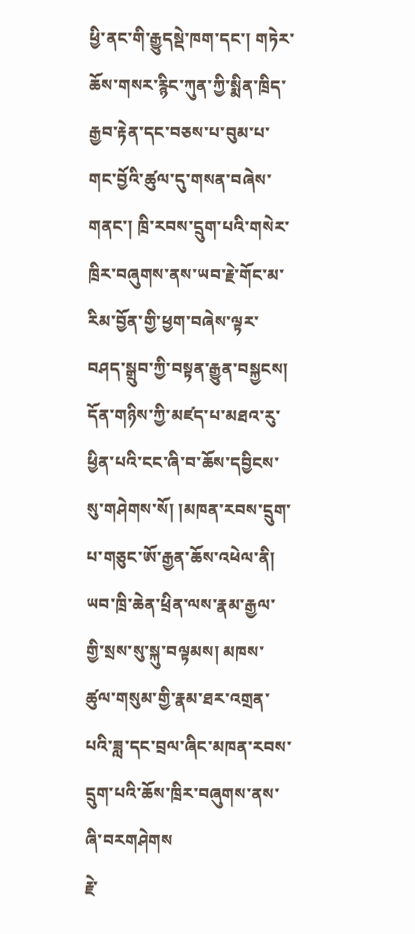ཕྱི་ནང་གི་རྒྱུདསྡེ་ཁག་དང་། གཏེར་ཆོས་གསར་རྙིང་ཀུན་ཀྱི་སྨིན་ཁྲིད་རྒྱབ་རྟེན་དང་བཅས་པ་བུམ་པ་གང་བྱོའི་ཚུལ་དུ་གསན་བཞེས་གནང་། ཁྲི་རབས་དྲུག་པའི་གསེར་ཁྲིར་བཞུགས་ནས་ཡབ་རྗེ་གོང་མ་རིམ་བྱོན་གྱི་ཕྱག་བཞེས་ལྟར་བཤད་སྒྲུབ་ཀྱི་བསྟན་རྒྱུན་བསྐྱངས། དོན་གཉིས་ཀྱི་མཛད་པ་མཐའ་རུ་ཕྱིན་པའི་ངང་ཞི་བ་ཆོས་དབྱིངས་སུ་གཤེགས་སོ། །མཁན་རབས་དྲུག་པ་གཅུང་ཨོ་རྒྱན་ཆོས་འཕེལ་ནི། ཡབ་ཁྲི་ཆེན་ཕྲིན་ལས་རྣམ་རྒྱལ་གྱི་སྲས་སུ་སྐུ་བལྟམས། མཁས་ཚུལ་གསུམ་གྱི་རྣམ་ཐར་འགྲན་པའི་ཟླ་དང་བྲལ་ཞིང་མཁན་རབས་དྲུག་པའི་ཆོས་ཁྲིར་བཞུགས་ནས་ཞི་བརགཤེགས
རྗེ་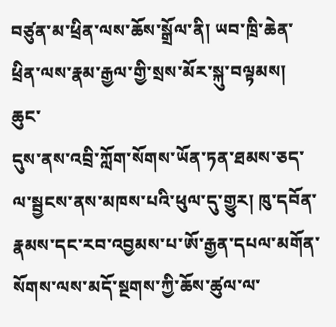བཙུན་མ་ཕྲིན་ལས་ཆོས་སྒྲོལ་ནི། ཡབ་ཁྲི་ཆེན་ཕྲིན་ལས་རྣམ་རྒྱལ་གྱི་སྲས་མོར་སྐུ་བལྟམས། ཆུང་
དུས་ནས་འབྲི་ཀློག་སོགས་ཡོན་ཏན་ཐམས་ཅད་ལ་སྦྱངས་ནས་མཁས་པའི་ཕུལ་དུ་གྱུར། ཁུ་དབོན་རྣམས་དང་རབ་འབྱམས་པ་ཨོ་རྒྱན་དཔལ་མགོན་སོགས་ལས་མདོ་སྔགས་ཀྱི་ཆོས་ཚུལ་ལ་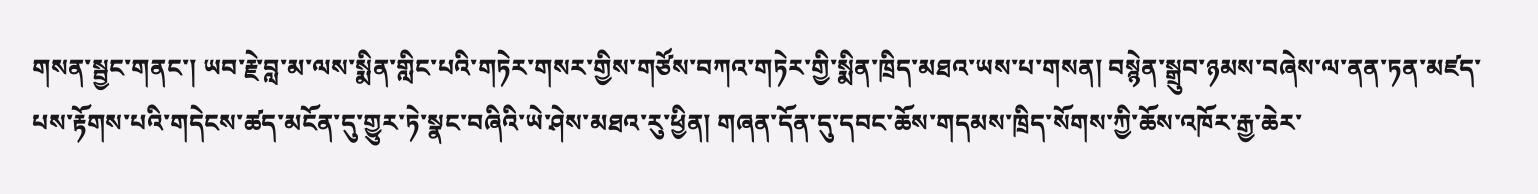གསན་སྦྱང་གནང་། ཡབ་རྗེ་བླ་མ་ལས་སྨིན་གླིང་པའི་གཏེར་གསར་གྱིས་གཙོས་བཀའ་གཏེར་གྱི་སྨིན་ཁྲིད་མཐའ་ཡས་པ་གསན། བསྙེན་སྒྲུབ་ཉམས་བཞེས་ལ་ནན་ཏན་མཛད་པས་རྟོགས་པའི་གདེངས་ཚད་མངོན་དུ་གྱུར་ཏེ་སྣང་བཞིའི་ཡེ་ཤེས་མཐའ་རུ་ཕྱིན། གཞན་དོན་དུ་དབང་ཆོས་གདམས་ཁྲིད་སོགས་ཀྱི་ཆོས་འཁོར་རྒྱ་ཆེར་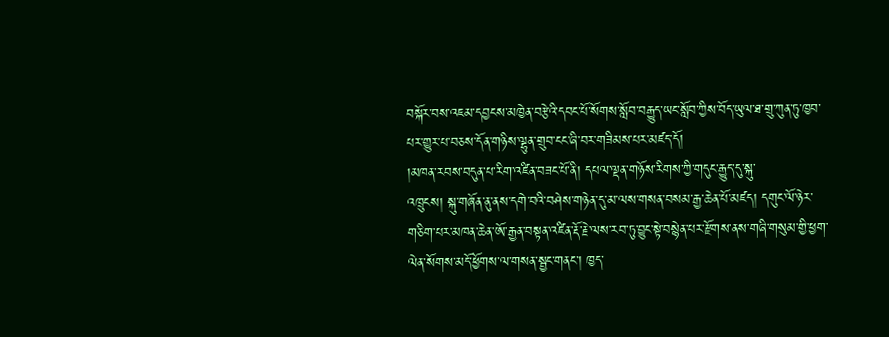བསྐོར་བས་འཇམ་དབྱངས་མཁྱེན་བརྩེའི་དབང་པོ་སོགས་སློབ་བརྒྱུད་ཡང་སློབ་ཀྱིས་བོད་ཡུལ་ཐ་གྲུ་ཀུན་ཏུ་ཁྱབ་པར་གྱུར་པ་བཅས་དོན་གཉིས་ལྷུན་གྲུབ་ངང་ཞི་བར་གཟིམས་པར་མཛད་དོ།
།མཁན་རབས་བདུན་པ་རིག་འཛིན་བཟང་པོ་ནི། དཔལ་ལྡན་གཉོས་རིགས་ཀྱི་གདུང་རྒྱུད་དུ་སྐུ་
འཁྲུངས། སྐུ་གཞོན་ནུ་ནས་དགེ་བའི་བཤེས་གཉེན་དུ་མ་ལས་གསན་བསམ་རྒྱ་ཆེན་པོ་མཛད། དགུང་ལོ་ཉེར་གཅིག་པར་མཁན་ཆེན་ཨོ་རྒྱན་བསྟན་འཛིན་རྡོ་རྗེ་ལས་རབ་ཏུ་བྱུང་སྟེ་བསྙེན་པར་རྫོགས་ནས་གཞི་གསུམ་གྱི་ཕྱག་ལེན་སོགས་མདོ་ཕྱོགས་ལ་གསན་སྦྱང་གནང་། ཁྱད་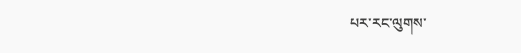པར་རང་ལུགས་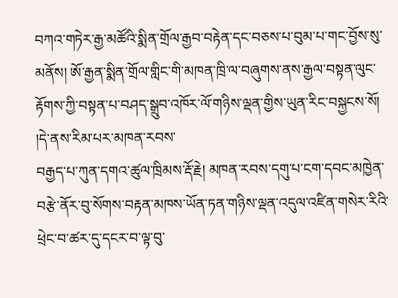བཀའ་གཏེར་རྒྱ་མཚོའི་སྨིན་གྲོལ་རྒྱབ་བརྟེན་དང་བཅས་པ་བུམ་པ་གང་བྱོས་སུ་མནོས། ཨོ་རྒྱན་སྨིན་གྲོལ་གླིང་གི་མཁན་ཁྲི་ལ་བཞུགས་ནས་རྒྱལ་བསྟན་ལུང་རྟོགས་ཀྱི་བསྟན་པ་བཤད་སྒྲུབ་འཁོར་ལོ་གཉིས་ལྡན་གྱིས་ཡུན་རིང་བསྐྱངས་སོ།
།དེ་ནས་རིམ་པར་མཁན་རབས་
བརྒྱད་པ་ཀུན་དགའ་ཚུལ་ཁྲིམས་རྡོ་རྗེ། མཁན་རབས་དགུ་པ་ངག་དབང་མཁྱེན་བརྩེ་ནོར་བུ་སོགས་བརྟན་མཁས་ཡོན་ཏན་གཉིས་ལྡན་འདུལ་འཛིན་གསེར་རིའི་ཕྲེང་བ་ཚར་དུ་དངར་བ་ལྟ་བུ་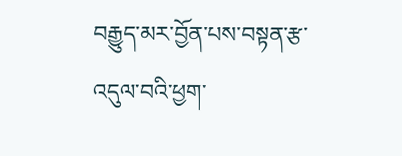བརྒྱུད་མར་བྱོན་པས་བསྟན་རྩ་འདུལ་བའི་ཕྱག་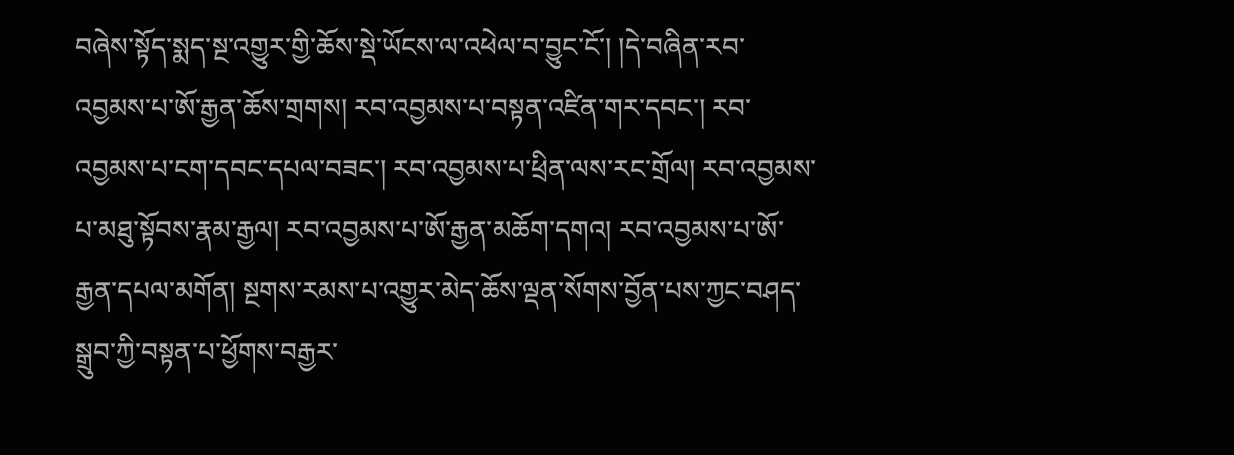བཞེས་སྟོད་སྨད་སྔ་འགྱུར་གྱི་ཆོས་སྡེ་ཡོངས་ལ་འཕེལ་བ་བྱུང་ངོ་། །དེ་བཞིན་རབ་འབྱམས་པ་ཨོ་རྒྱན་ཆོས་གྲགས། རབ་འབྱམས་པ་བསྟན་འཛིན་གར་དབང་། རབ་འབྱམས་པ་ངག་དབང་དཔལ་བཟང་། རབ་འབྱམས་པ་ཕྲིན་ལས་རང་གྲོལ། རབ་འབྱམས་པ་མཐུ་སྟོབས་རྣམ་རྒྱལ། རབ་འབྱམས་པ་ཨོ་རྒྱན་མཆོག་དགའ། རབ་འབྱམས་པ་ཨོ་རྒྱན་དཔལ་མགོན། སྔགས་རམས་པ་འགྱུར་མེད་ཆོས་ལྡན་སོགས་བྱོན་པས་ཀྱང་བཤད་སྒྲུབ་ཀྱི་བསྟན་པ་ཕྱོགས་བརྒྱར་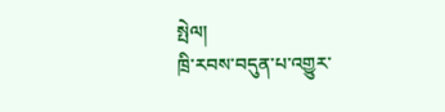སྤེལ།
ཁྲི་རབས་བདུན་པ་འགྱུར་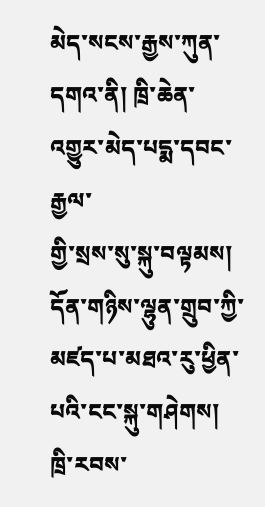མེད་སངས་རྒྱས་ཀུན་དགའ་ནི། ཁྲི་ཆེན་འགྱུར་མེད་པདྨ་དབང་རྒྱལ་
གྱི་སྲས་སུ་སྐུ་བལྟམས། དོན་གཉིས་ལྷུན་གྲུབ་ཀྱི་མཛད་པ་མཐའ་རུ་ཕྱིན་པའི་ངང་སྐུ་གཤེགས། ཁྲི་རབས་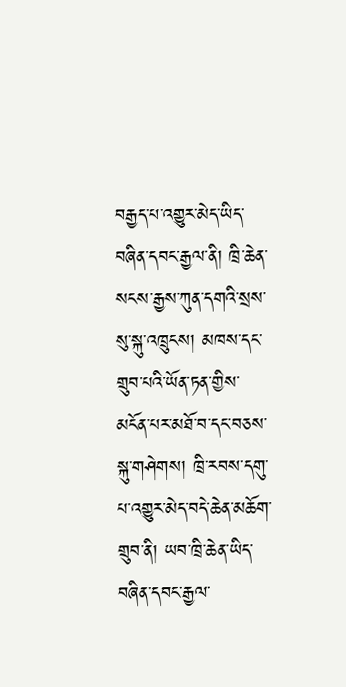བརྒྱད་པ་འགྱུར་མེད་ཡིད་བཞིན་དབང་རྒྱལ་ནི། ཁྲི་ཆེན་སངས་རྒྱས་ཀུན་དགའི་སྲས་སུ་སྐུ་འཁྲུངས། མཁས་དང་གྲུབ་པའི་ཡོན་ཏན་གྱིས་མངོན་པར་མཐོ་བ་དང་བཅས་སྐུ་གཤེགས། ཁྲི་རབས་དགུ་པ་འགྱུར་མེད་བདེ་ཆེན་མཆོག་གྲུབ་ནི། ཡབ་ཁྲི་ཆེན་ཡིད་བཞིན་དབང་རྒྱལ་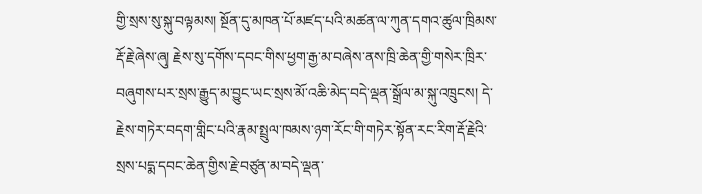གྱི་སྲས་སུ་སྐུ་བལྟམས། སྔོན་དུ་མཁན་པོ་མཛད་པའི་མཚན་ལ་ཀུན་དགའ་ཚུལ་ཁྲིམས་རྡོ་རྗེ་ཞེས་ཞུ། རྗེས་སུ་དགོས་དབང་གིས་ཕྱག་རྒྱ་མ་བཞེས་ནས་ཁྲི་ཆེན་གྱི་གསེར་ཁྲིར་བཞུགས་པར་སྲས་རྒྱུད་མ་བྱུང་ཡང་སྲས་མོ་འཆི་མེད་བདེ་ལྡན་སྒྲོལ་མ་སྐུ་འཁྲུངས། དེ་རྗེས་གཏེར་བདག་གླིང་པའི་རྣམ་སྤྲུལ་ཁམས་ཉག་རོང་གི་གཏེར་སྟོན་རང་རིག་རྡོ་རྗེའི་སྲས་པདྨ་དབང་ཆེན་གྱིས་རྗེ་བཙུན་མ་བདེ་ལྡན་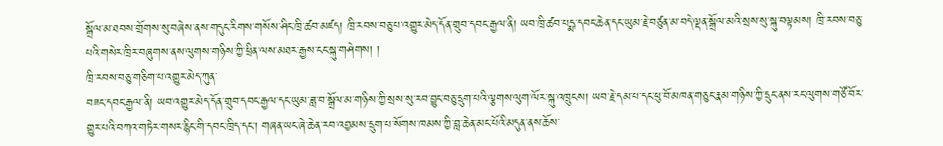སྒྲོལ་མ་ཐབས་གྲོགས་སུ་བཞེས་ནས་གདུང་རིགས་གསོས་ཤིང་ཁྲི་ཚབ་མཛད། ཁྲི་རབས་བཅུ་པ་འགྱུར་མེད་དོན་གྲུབ་དབང་རྒྱལ་ནི། ཡབ་ཁྲི་ཚབ་པདྨ་དབང་ཆེན་དང་ཡུམ་རྗེ་བཙུན་མ་བདེ་ལྡན་སྒྲོལ་མའི་སྲས་སུ་སྐུ་བལྟམས། ཁྲི་རབས་བཅུ་པའི་གསེར་ཁྲིར་བཞུགས་ནས་ལུགས་གཉིས་ཀྱི་ཕྲིན་ལས་མཐར་རྒྱས་ངང་སྐུ་གཤེགས། །
ཁྲི་རབས་བཅུ་གཅིག་པ་འགྱུར་མེད་ཀུན་
བཟང་དབང་རྒྱལ་ནི། ཡབ་འགྱུར་མེད་དོན་གྲུབ་དབང་རྒྱལ་དང་ཡུམ་ཟླ་བ་སྒྲོལ་མ་གཉིས་ཀྱི་སྲས་སུ་རབ་བྱུང་བཅུ་དྲུག་པའི་ལྕགས་ལུག་ལོར་སྐུ་འཁྲུངས། ཡབ་རྗེ་དམ་པ་དང་ཕུ་བོ་མཁན་གཅུང་རྣམ་གཉིས་ཀྱི་དྲུང་ནས་རང་ལུགས་གཙོ་བོར་གྱུར་པའི་བཀའ་གཏེར་གསར་རྙིང་གི་དབང་ཁྲིད་དང་། གཞན་ཡང་ཞེ་ཆེན་རབ་འབྱམས་དྲུག་པ་སོགས་ཁམས་ཀྱི་བླ་ཆེན་མང་པོའི་མདུན་ནས་ཆོས་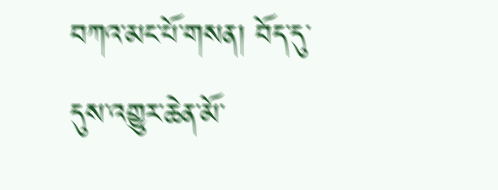བཀའ་མང་པོ་གསན། བོད་དུ་དུས་འགྱུར་ཆེན་མོ་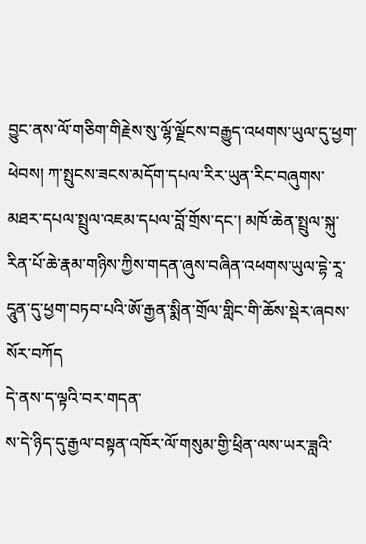བྱུང་ནས་ལོ་གཅིག་གིརྗེས་སུ་ལྷོ་ལྗོངས་བརྒྱུད་འཕགས་ཡུལ་དུ་ཕྱག་ཕེབས། ཀ་སྤུངས་ཟངས་མདོག་དཔལ་རིར་ཡུན་རིང་བཞུགས་མཐར་དཔལ་སྤྲུལ་འཇམ་དཔལ་བློ་གྲོས་དང་། མཁོ་ཆེན་སྤྲུལ་སྐུ་རིན་པོ་ཆེ་རྣམ་གཉིས་ཀྱིས་གདན་ཞུས་བཞིན་འཕགས་ཡུལ་དྷེ་རཱ་དཱུན་དུ་ཕྱག་བཏབ་པའི་ཨོ་རྒྱན་སྨིན་གྲོལ་གླིང་གི་ཆོས་སྡེར་ཞབས་སོར་བཀོད
དེ་ནས་ད་ལྟའི་བར་གདན་
ས་དེ་ཉིད་དུ་རྒྱལ་བསྟན་འཁོར་ལོ་གསུམ་གྱི་ཕྲིན་ལས་ཡར་ཟླའི་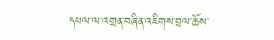དཔལ་ལ་འགྲན་བཞིན་འཇིགས་བྲལ་ཆོས་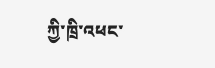ཀྱི་ཁྲི་འཕང་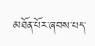མཐོན་པོར་ཞབས་པད་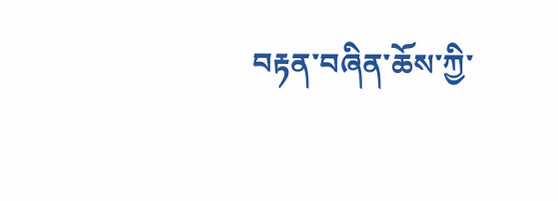བརྟན་བཞིན་ཆོས་ཀྱི་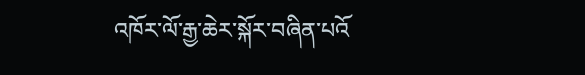འཁོར་ལོ་རྒྱ་ཆེར་སྐོར་བཞིན་པའོ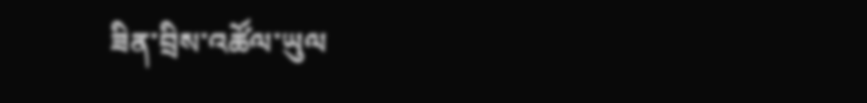ཟིན་བྲིས་འཚོལ་ཡུལ